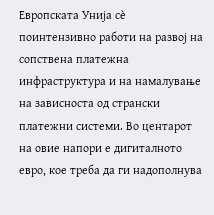Европската Унија сè поинтензивно работи на развој на сопствена платежна инфраструктура и на намалување на зависноста од странски платежни системи. Во центарот на овие напори е дигиталното евро, кое треба да ги надополнува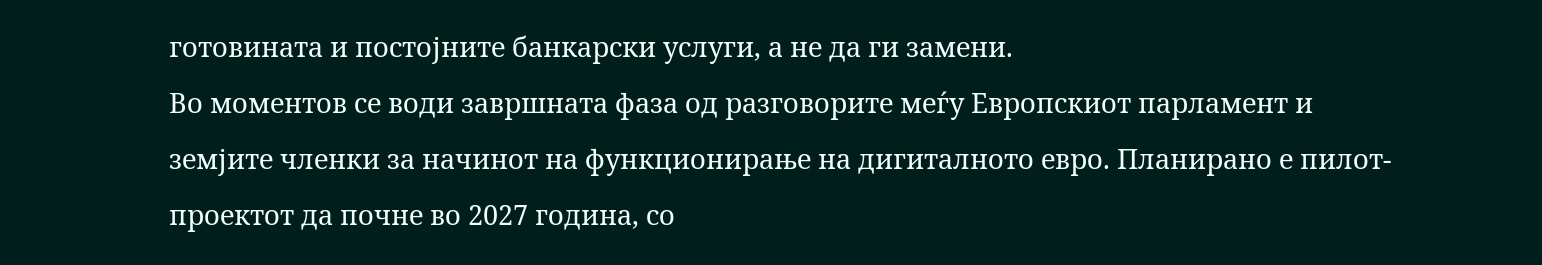готовината и постојните банкарски услуги, а не да ги замени.
Во моментов се води завршната фаза од разговорите меѓу Европскиот парламент и земјите членки за начинот на функционирање на дигиталното евро. Планирано е пилот-проектот да почне во 2027 година, со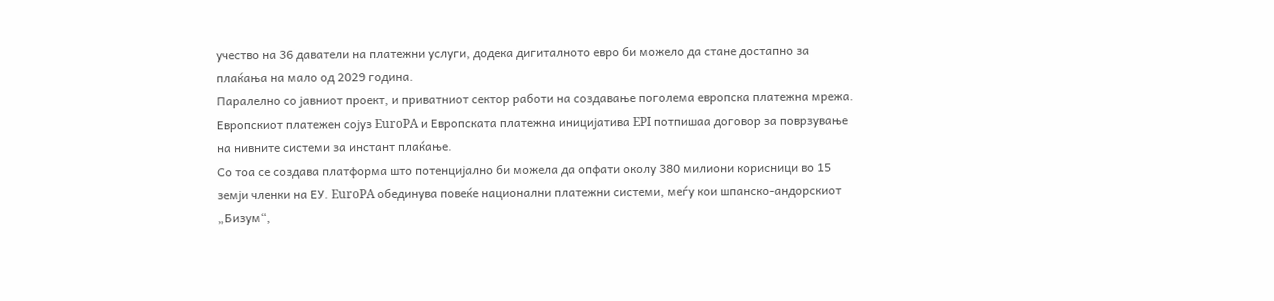учество на 36 даватели на платежни услуги, додека дигиталното евро би можело да стане достапно за плаќања на мало од 2029 година.
Паралелно со јавниот проект, и приватниот сектор работи на создавање поголема европска платежна мрежа. Европскиот платежен сојуз EuroPA и Европската платежна иницијатива EPI потпишаа договор за поврзување на нивните системи за инстант плаќање.
Со тоа се создава платформа што потенцијално би можела да опфати околу 380 милиони корисници во 15 земји членки на ЕУ. EuroPA обединува повеќе национални платежни системи, меѓу кои шпанско-андорскиот „Бизум“,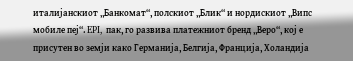италијанскиот „Банкомат“, полскиот „Блик“ и нордискиот „Випс мобиле пеј“. EPI, пак, го развива платежниот бренд „Веро“, кој е присутен во земји како Германија, Белгија, Франција, Холандија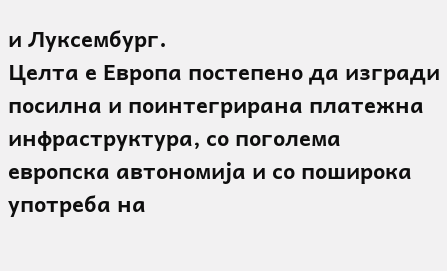и Луксембург.
Целта е Европа постепено да изгради посилна и поинтегрирана платежна инфраструктура, со поголема европска автономија и со поширока употреба на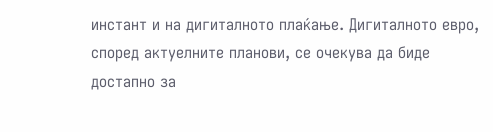инстант и на дигиталното плаќање. Дигиталното евро, според актуелните планови, се очекува да биде достапно за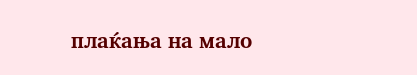плаќања на мало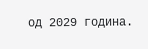од 2029 година.